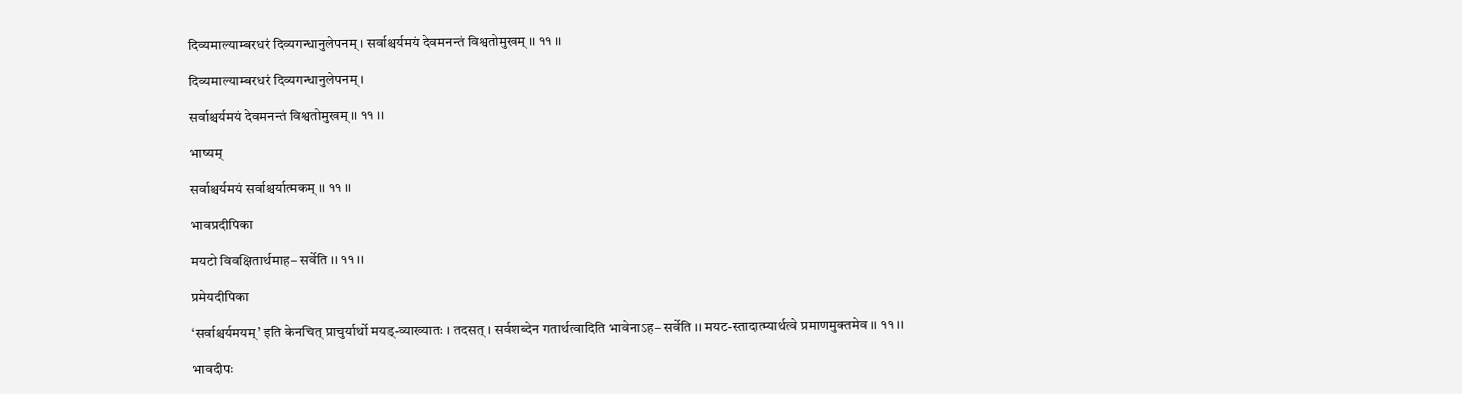दिव्यमाल्याम्बरधरं दिव्यगन्धानुलेपनम् । सर्वाश्चर्यमयं देवमनन्तं विश्वतोमुखम् ।। ११ ।।

दिव्यमाल्याम्बरधरं दिव्यगन्धानुलेपनम् ।

सर्वाश्चर्यमयं देवमनन्तं विश्वतोमुखम् ।। ११ ।।

भाष्यम्

सर्वाश्चर्यमयं सर्वाश्चर्यात्मकम् ।। ११ ।।

भावप्रदीपिका

मयटो विवक्षितार्थमाह– सर्वेति ।। ११ ।।

प्रमेयदीपिका

‘सर्वाश्चर्यमयम्’ इति केनचित् प्राचुर्यार्थो मयड्-व्याख्यातः । तदसत् । सर्वशब्देन गतार्थत्वादिति भावेनाऽह– सर्वेति ।। मयट-स्तादात्म्यार्थत्वे प्रमाणमुक्तमेव ।। ११ ।।

भावदीपः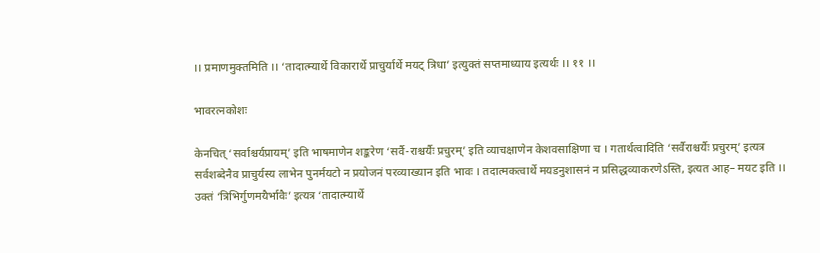।। प्रमाणमुक्तमिति ।। ‘तादात्म्यार्थे विकारार्थे प्राचुर्यार्थे मयट् त्रिधा’ इत्युक्तं सप्तमाध्याय इत्यर्थः ।। ११ ।।

भावरत्नकोशः

केनचित् ‘सर्वाश्चर्यप्रायम्’ इति भाषमाणेन शङ्करेण ‘सर्वै-राश्चर्यैः प्रचुरम्’ इति व्याचक्षाणेन केशवसाक्षिणा च । गतार्थत्वादिति ‘सर्वैराश्चर्यैः प्रचुरम्’ इत्यत्र सर्वशब्देनैव प्राचुर्यस्य लाभेन पुनर्मयटो न प्रयोजनं परव्याख्यान इति भावः । तदात्मकत्वार्थे मयडनुशासनं न प्रसिद्धव्याकरणेऽस्ति, इत्यत आह– मयट इति ।। उक्तं ‘त्रिभिर्गुणमयैर्भावैः’ इत्यत्र ‘तादात्म्यार्थे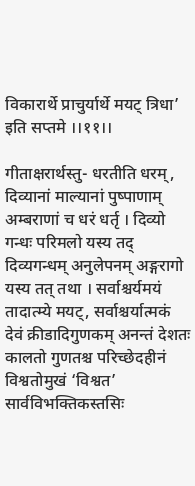विकारार्थे प्राचुर्यार्थे मयट् त्रिधा’ इति सप्तमे ।।११।।

गीताक्षरार्थस्तु- धरतीति धरम्, दिव्यानां माल्यानां पुष्पाणाम् अम्बराणां च धरं धर्तृ । दिव्यो गन्धः परिमलो यस्य तद् दिव्यगन्धम् अनुलेपनम् अङ्गरागो यस्य तत् तथा । सर्वाश्चर्यमयं तादात्म्ये मयट्, सर्वाश्चर्यात्मकं देवं क्रीडादिगुणकम् अनन्तं देशतः कालतो गुणतश्च परिच्छेदहीनं विश्वतोमुखं ‘विश्वत’ सार्वविभक्तिकस्तसिः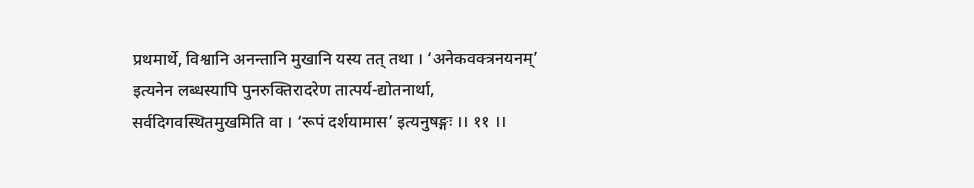प्रथमार्थे, विश्वानि अनन्तानि मुखानि यस्य तत् तथा । ‘अनेकवक्त्रनयनम्’ इत्यनेन लब्धस्यापि पुनरुक्तिरादरेण तात्पर्य-द्योतनार्था, सर्वदिगवस्थितमुखमिति वा । ‘रूपं दर्शयामास’ इत्यनुषङ्गः ।। ११ ।।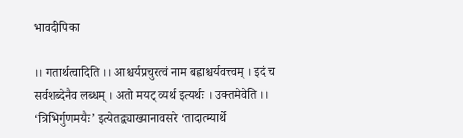भावदीपिका

।। गतार्थत्वादिति ।। आश्चर्यप्रचुरत्वं नाम बह्वाश्चर्यवत्त्वम् । इदं च सर्वशब्देनैव लब्धम् । अतो मयट् व्यर्थ इत्यर्थः । उक्तमेवेति ।। ‘त्रिभिर्गुणमयैः’ इत्येतद्व्याख्यानावसरे ‘तादात्म्यार्थे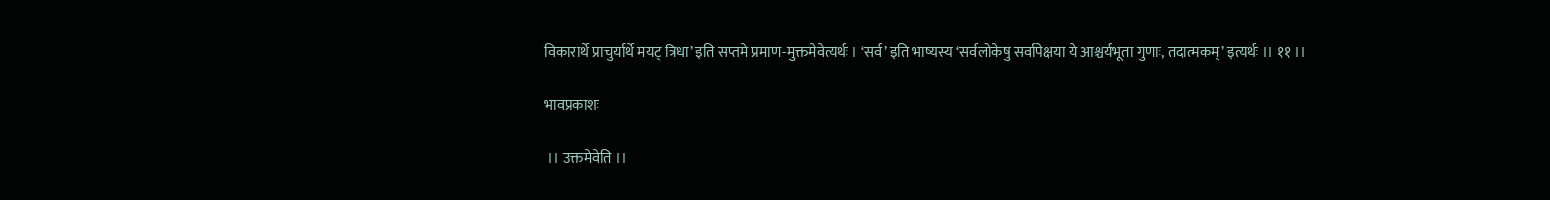विकारार्थे प्राचुर्यार्थे मयट् त्रिधा’ इति सप्तमे प्रमाण-मुक्तमेवेत्यर्थः । ‘सर्व’ इति भाष्यस्य ‘सर्वलोकेषु सर्वापेक्षया ये आश्चर्यभूता गुणाः, तदात्मकम्’ इत्यर्थः ।। ११ ।।

भावप्रकाशः

 ।। उक्तमेवेति ।।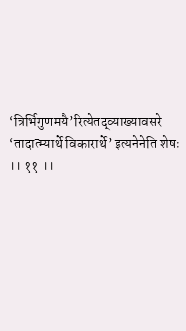‘त्रिर्भिगुणमयै’रित्येतद्व्याख्यावसरे ‘तादात्म्यार्थे विकारार्थे’ इत्यनेनेति शेषः ।। ११ ।।